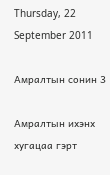Thursday, 22 September 2011

Амралтын сонин 3

Амралтын ихэнх хугацаа гэрт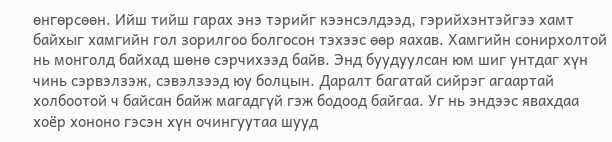өнгөрсөөн. Ийш тийш гарах энэ тэрийг кээнсэлдээд, гэрийхэнтэйгээ хамт байхыг хамгийн гол зорилгоо болгосон тэхээс өөр яахав. Хамгийн сонирхолтой нь монголд байхад шөнө сэрчихээд байв. Энд буудуулсан юм шиг унтдаг хүн чинь сэрвэлзэж, сэвэлзээд юу болцын. Даралт багатай сийрэг агаартай холбоотой ч байсан байж магадгүй гэж бодоод байгаа. Уг нь эндээс явахдаа хоёр хононо гэсэн хүн очингуутаа шууд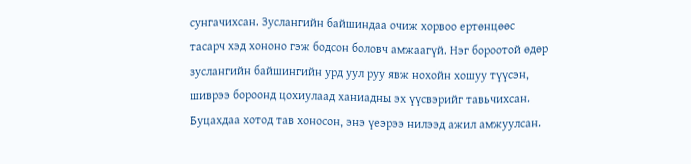сунгачихсан. Зуслангийн байшиндаа очиж хорвоо ертөнцөөс тасарч хэд хононо гэж бодсон боловч амжаагүй. Нэг бороотой өдөр зуслангийн байшингийн урд уул руу явж нохойн хошуу түүсэн, шиврээ бороонд цохиулаад ханиадны эх үүсвэрийг тавьчихсан.
Буцахдаа хотод тав хоносон, энэ үеэрээ нилээд ажил амжуулсан.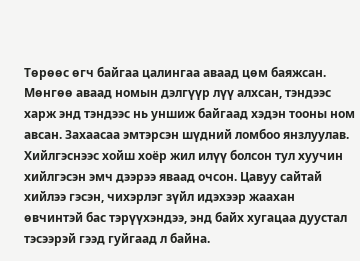Төрөөс өгч байгаа цалингаа аваад цөм баяжсан. Мөнгөө аваад номын дэлгүүр лүү алхсан, тэндээс харж энд тэндээс нь уншиж байгаад хэдэн тооны ном авсан. Захаасаа эмтэрсэн шүдний ломбоо янзлуулав. Хийлгэснээс хойш хоёр жил илүү болсон тул хуучин хийлгэсэн эмч дээрээ яваад очсон. Цавуу сайтай хийлээ гэсэн, чихэрлэг зүйл идэхээр жаахан өвчинтэй бас тэрүүхэндээ, энд байх хугацаа дуустал тэсээрэй гээд гуйгаад л байна.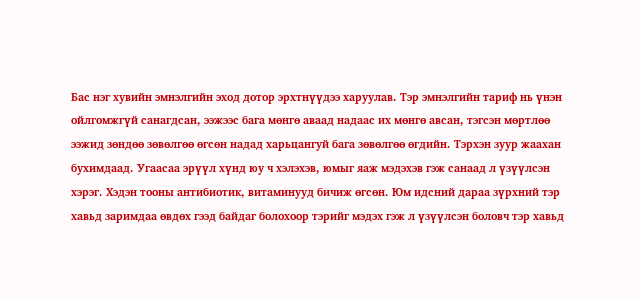Бас нэг хувийн эмнэлгийн эход дотор эрхтнүүдээ харуулав. Тэр эмнэлгийн тариф нь үнэн ойлгомжгүй санагдсан, ээжээс бага мөнгө аваад надаас их мөнгө авсан, тэгсэн мөртлөө ээжид зөндөө зөвөлгөө өгсөн надад харьцангуй бага зөвөлгөө өгдийн. Тэрхэн зуур жаахан бухимдаад. Угаасаа эрүүл хүнд юу ч хэлэхэв, юмыг яаж мэдэхэв гэж санаад л үзүүлсэн хэрэг. Хэдэн тооны антибиотик, витаминууд бичиж өгсөн. Юм идсний дараа зүрхний тэр хавьд заримдаа өвдөх гээд байдаг болохоор тэрийг мэдэх гэж л үзүүлсэн боловч тэр хавьд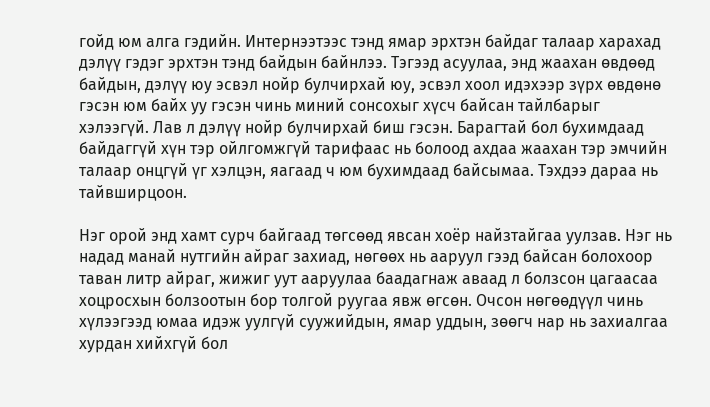гойд юм алга гэдийн. Интернээтээс тэнд ямар эрхтэн байдаг талаар харахад дэлүү гэдэг эрхтэн тэнд байдын байнлээ. Тэгээд асуулаа, энд жаахан өвдөөд байдын, дэлүү юу эсвэл нойр булчирхай юу, эсвэл хоол идэхээр зүрх өвдөнө гэсэн юм байх уу гэсэн чинь миний сонсохыг хүсч байсан тайлбарыг хэлээгүй. Лав л дэлүү нойр булчирхай биш гэсэн. Барагтай бол бухимдаад байдаггүй хүн тэр ойлгомжгүй тарифаас нь болоод ахдаа жаахан тэр эмчийн талаар онцгүй үг хэлцэн, яагаад ч юм бухимдаад байсымаа. Тэхдээ дараа нь тайвширцоон.

Нэг орой энд хамт сурч байгаад төгсөөд явсан хоёр найзтайгаа уулзав. Нэг нь надад манай нутгийн айраг захиад, нөгөөх нь ааруул гээд байсан болохоор таван литр айраг, жижиг уут ааруулаа баадагнаж аваад л болзсон цагаасаа хоцросxын болзоотын бор толгой руугаа явж өгсөн. Очсон нөгөөдүүл чинь хүлээгээд юмаа идэж уулгүй суужийдын, ямар уддын, зөөгч нар нь захиалгаа хурдан хийхгүй бол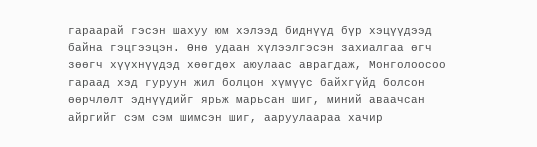гараарай гэсэн шахуу юм хэлээд биднүүд бүр хэцүүдээд байна гэцгээцэн. Өнө удаан хүлээлгэсэн захиалгаа өгч зөөгч хүүхнүүдэд хөөгдөх аюулаас аврагдаж, Монголоосоо гараад хэд гуруун жил болцон хүмүүс байхгүйд болсон өөрчлөлт эднүүдийг ярьж марьсан шиг, миний аваачсан айргийг сэм сэм шимсэн шиг, ааруулаараа хачир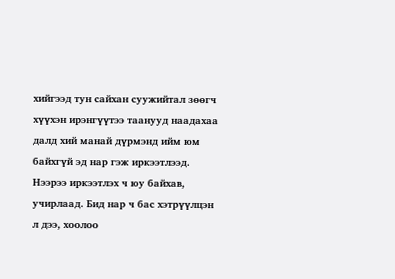хийгээд тун сайхан суужийтал зөөгч хүүхэн ирэнгүүтээ таанууд наадахаа далд хий манай дүрмэнд ийм юм байхгүй эд нар гэж иркээтлээд. Нээрээ иркээтлэх ч юу байхав, учирлаад. Бид нар ч бас хэтрүүлцэн л дээ, хоолоо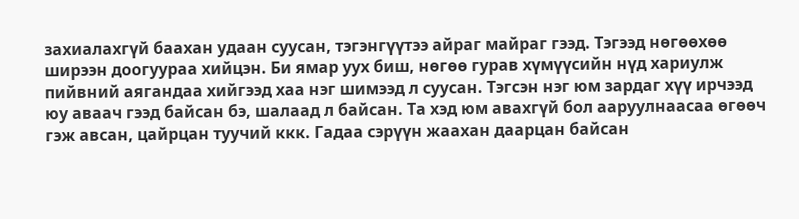захиалахгүй баахан удаан суусан, тэгэнгүүтээ айраг майраг гээд. Тэгээд нөгөөхөө ширээн доогуураа хийцэн. Би ямар уух биш, нөгөө гурав хүмүүсийн нүд хариулж пийвний аягандаа хийгээд хаа нэг шимээд л суусан. Тэгсэн нэг юм зардаг хүү ирчээд юу аваач гээд байсан бэ, шалаад л байсан. Та хэд юм авахгүй бол ааруулнаасаа өгөөч гэж авсан, цайрцан туучий ккк. Гадаа сэрүүн жаахан даарцан байсан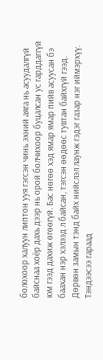болохоор халуун липтон ууя гэгсэн чинь эхний аяга нь асуудалгүй байснаа хоёр дахь дээр нь орой болчихоор буцалсан ус гарддаггүй юм гээд дахиж өгөөгүй. Бас нөгөө хэд ямар ямар пийв асуусан бэ баахан нэр хэлээд л байсан, тэгсэн өөдөөс тувтан байхгүй гээд. Дөрвөн замын тэнд байх нийслэл лаунж гэдэг газар нэг иймэрхүү. Тэндээсээ гараад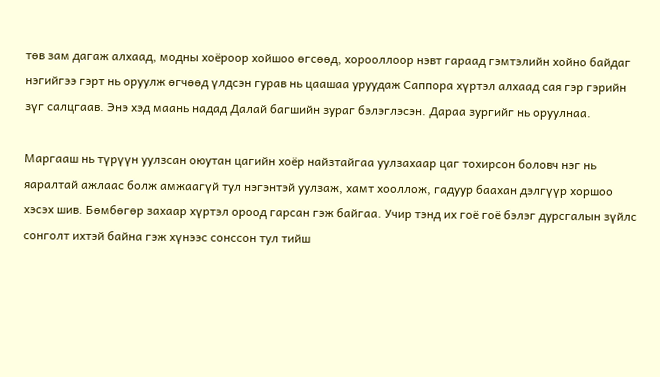төв зам дагаж алхаад, модны хоёроор хойшоо өгсөөд, хорооллоор нэвт гараад гэмтэлийн хойно байдаг нэгийгээ гэрт нь оруулж өгчөөд үлдсэн гурав нь цаашаа уруудаж Саппора хүртэл алхаад сая гэр гэрийн зүг салцгаав. Энэ хэд маань надад Далай багшийн зураг бэлэглэсэн. Дараа зургийг нь оруулнаа.

Маргааш нь түрүүн уулзсан оюутан цагийн хоёр найзтайгаа уулзахаар цаг тохирсон боловч нэг нь яаралтай ажлаас болж амжаагүй тул нэгэнтэй уулзаж, хамт хооллож, гадуур баахан дэлгүүр хоршоо хэсэх шив. Бөмбөгөр захаар хүртэл ороод гарсан гэж байгаа. Учир тэнд их гоё гоё бэлэг дурсгалын зүйлс сонголт ихтэй байна гэж хүнээс сонссон тул тийш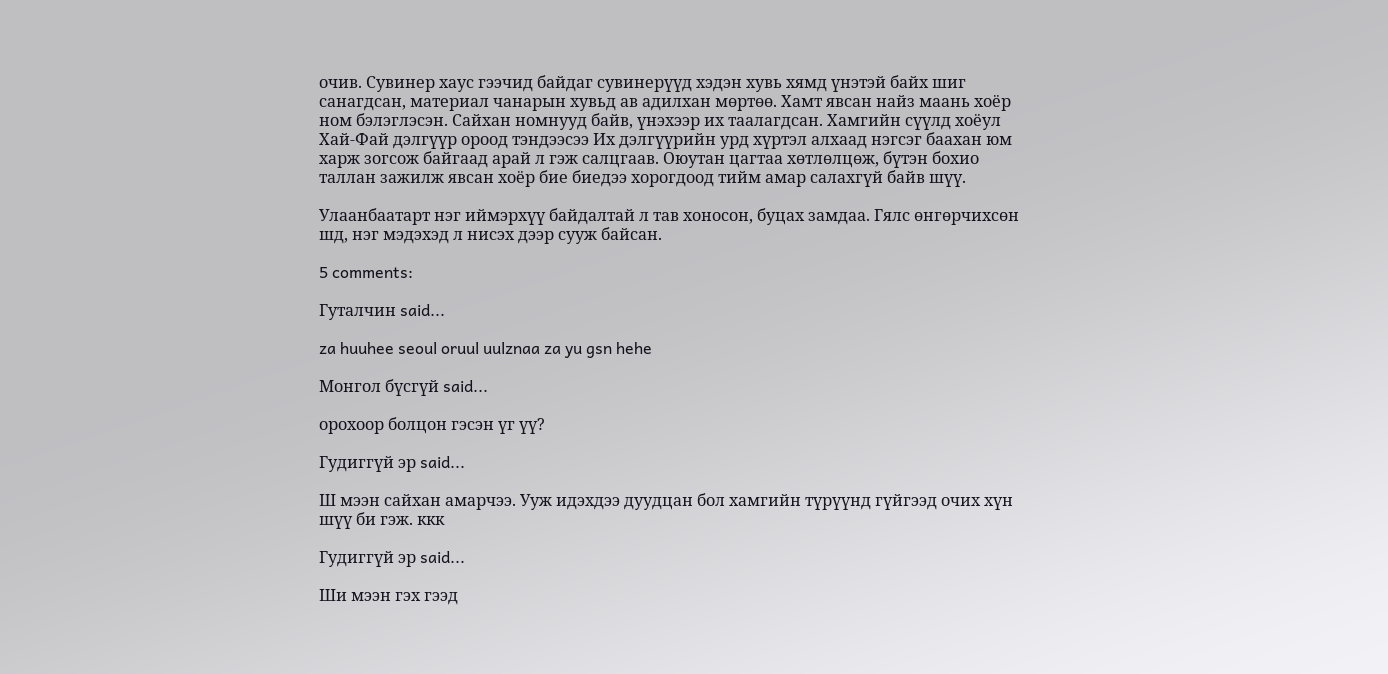очив. Сувинер хаус гээчид байдаг сувинерүүд хэдэн хувь хямд үнэтэй байх шиг санагдсан, материал чанарын хувьд ав адилхан мөртөө. Хамт явсан найз маань хоёр ном бэлэглэсэн. Сайхан номнууд байв, үнэхээр их таалагдсан. Хамгийн сүүлд хоёул Хай-Фай дэлгүүр ороод тэндээсээ Их дэлгүүрийн урд хүртэл алхаад нэгсэг баахан юм харж зогсож байгаад арай л гэж салцгаав. Оюутан цагтаа хөтлөлцөж, бүтэн бохио таллан зажилж явсан хоёр бие биедээ хорогдоод тийм амар салахгүй байв шүү.

Улаанбаатарт нэг иймэрхүү байдалтай л тав хоносон, буцах замдаа. Гялс өнгөрчихсөн шд, нэг мэдэхэд л нисэх дээр сууж байсан.

5 comments:

Гуталчин said...

za huuhee seoul oruul uulznaa za yu gsn hehe

Монгол бүсгүй said...

орохоор болцон гэсэн үг үү?

Гудиггүй эр said...

Ш мээн сайхан амарчээ. Ууж идэхдээ дуудцан бол хамгийн түрүүнд гүйгээд очих хүн шүү би гэж. ккк

Гудиггүй эр said...

Ши мээн гэх гээд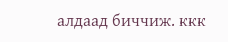алдаад биччиж. ккк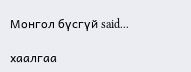Монгол бүсгүй said...

хаалгаа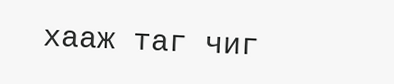хааж таг чиг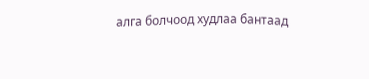алга болчоод худлаа бантаад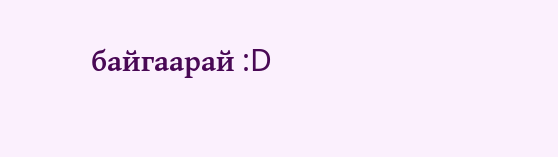байгаарай :D